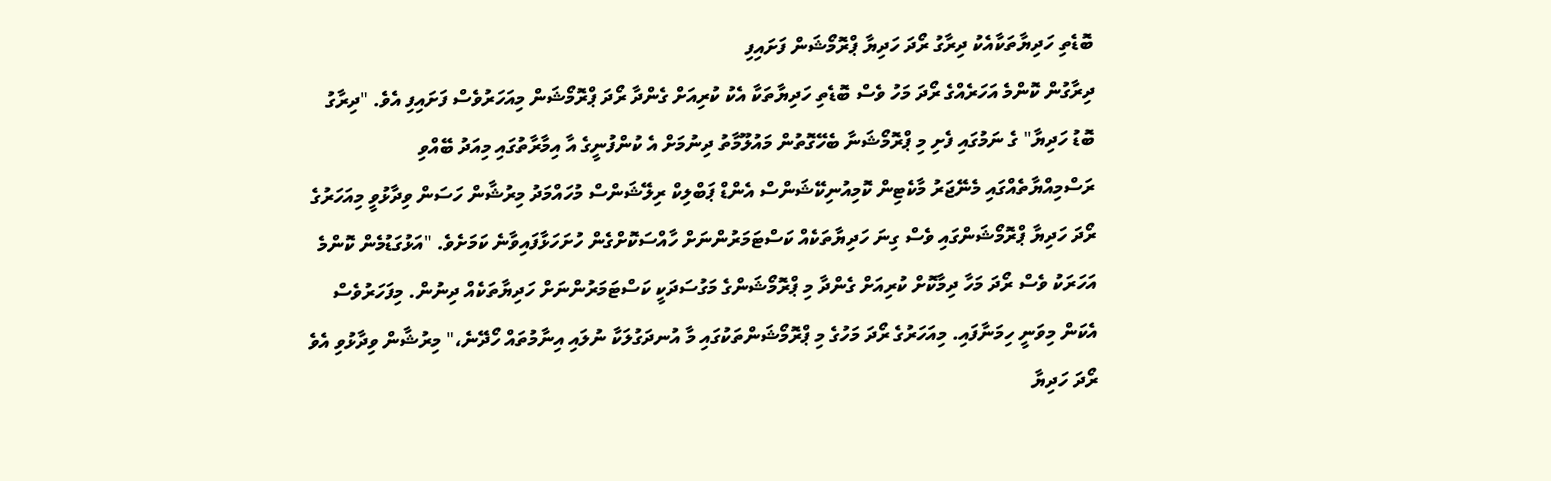ބޮޑެތި ހަދިޔާތަކާއެކު ދިރާގު ރޯދަ ހަދިޔާ ޕްރޮމޯޝަން ފަށައިފި
ދިރާގުން ކޮންމެ އަހަރެއްގެ ރޯދަ މަހު ވެސް ބޮޑެތި ހަދިޔާތަކާ އެކު ކުރިއަށް ގެންދާ ރޯދަ ޕްރޮމޯޝަން މިއަހަރުވެސް ފަށައިފި އެވެ. "ދިރާގު ބޮޑު ހަދިޔާ" ގެ ނަމުގައި ފެށި މި ޕްރޮމޯޝަނާ ބެހޭގޮތުން މައުލޫމާތު ދިނުމަށް އެ ކުންފުނީގެ އާ އިމާރާތުގައި މިއަދު ބޭއްވި ރަސްމިއްޔާތެއްގައި މެނޭޖަރު މާކެޓިން ކޮމިއުނިކޭޝަންސް އެންޑް ޕަބްލިކް ރިލޭޝަންސް މުހައްމަދު މިރުޝާން ހަސަން ވިދާޅުވީ މިއަހަރުގެ ރޯދަ ހަދިޔާ ޕްރޮމޯޝަންގައި ވެސް ގިނަ ހަދިޔާތަކެއް ކަސްޓަމަރުންނަށް ހާއްސަކޮށްގެން ހުށަހަޅާފައިވާނެ ކަމަށެވެ. "އަޅުގަޑުމެން ކޮންމެ އަހަރަކު ވެސް ރޯދަ މަހާ ދިމާކޮށް ކުރިއަށް ގެންދާ މި ޕްރޮމޯޝަންގެ މަގުސަދަކީ ކަސްޓަމަރުންނަށް ހަދިޔާތަކެއް ދިނުން. މިފަހަރުވެސް އެކަން މިވަނީ ހިމަނާފައި. މިއަހަރުގެ ރޯދަ މަހުގެ މި ޕްރޮމޯޝަންތަކުގައި މާ އުނދަގުލަކާ ނުލައި އިނާމުތައް ހޯދޭނެ،" މިރުޝާން ވިދާޅުވި އެވެ ރޯދަ ހަދިޔާ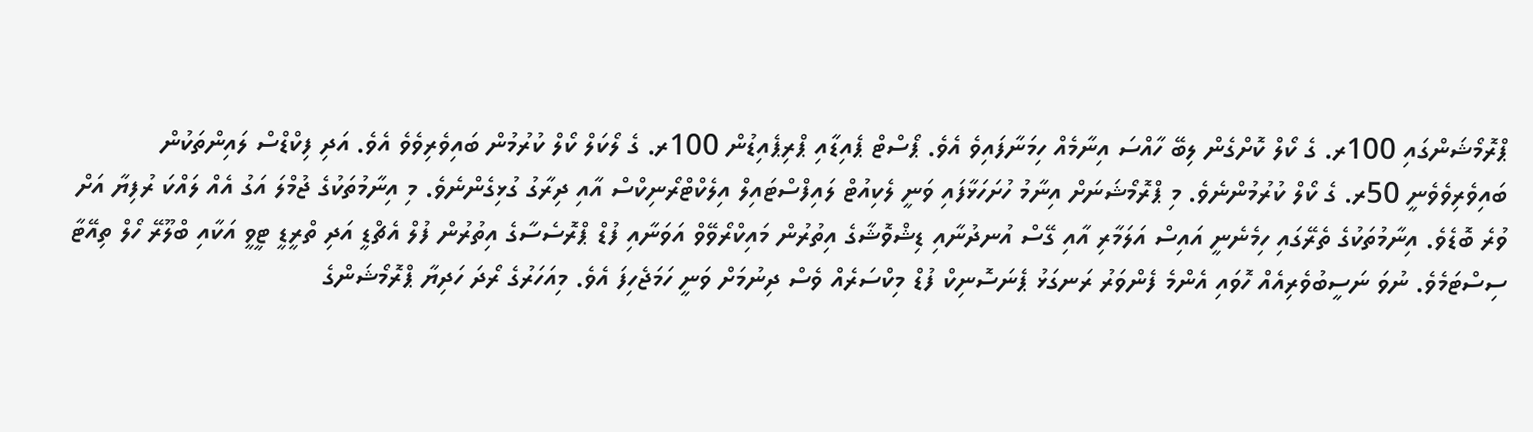ޕްރޮމޯޝަންގައި 100ރ. ގެ ކޯލް ކޮށްގެން ލިބޭ ހާއްސަ އިނާމެއް ހިމަނާފައިވެ އެވެ. ޕޯސްޓް ޕެއިޑާއި ޕްރިޕެއިޑުން 100ރ. ގެ ލޯކަލް ކޯލް ކުރުމުން ބައިވެރިވެވެ އެވެ. އަދި ފިކްޑްސް ލައިންތަކުން ބައިވެރިވެވެނީ 50ރ. ގެ ކޯލް ކުރުމުންނެވެ. މި ޕްރޮމޯޝަނަށް އިނާމު ހުށަހަޅާފައި ވަނީ ލެކިއުޓް ލައިފްސްޓައިލް އިލެކްޓްރޯނިކްސް އާއި ދިރާގު ގުޅިގެންނެވެ. މި އިނާމުތަކުގެ ޖުމްލަ އަގު އެއް ލައްކަ ރުފިޔާ އަށް ވުރެ ބޮޑެވެ. އިނާމުތަކުގެ ތެރޭގައި ހިމެނެނީ އައިސް އަލަމާރި އާއި ގޭސް އުނދުނާއި ޑިޝްވޮޝާގެ އިތުރުން މައިކްރޯވޭވް އަވަނާއި ފުޑް ޕްރޮސެސާގެ އިތުރުން ފުލް އެޗްޑީ އަދި ތްރީޑީ ޓީވީ އަކާއި ބްލޫރޭ ހޯލް ތިއޭޓާ ސިސްޓަމެވެ. ނުވަ ނަސީބުވެރިއެއް ހޮވައި އެންމެ ފެންވަރު ރަނގަޅު ޕެނަސޮނިކް ފުޑް މިކްސަރެއް ވެސް ދިނުމަށް ވަނީ ހަމަޖެހިފަ އެވެ. މިއަހަރުގެ ރޯދަ ހަދިޔާ ޕްރޮމޯޝަންގެ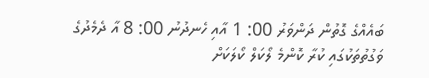ބައެއްގެ ގޮތުން ދަންވަރު 00: 1 އާއި ހެނދުނު 00: 8 އާ ދެމެދުގެ ވަގުތުތަކުގައި ކުރާ ކޮންމެ ލޯކަލް ކޯލަކަށް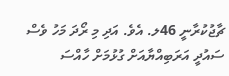ޗާޖުކުރާނީ 46ލ. އެވެ. އަދި މި ރޯދަ މަހު ވެސް ސައުދީ އަރަބިއްޔާއަށް ގުޅުމަށް ހާއްސަ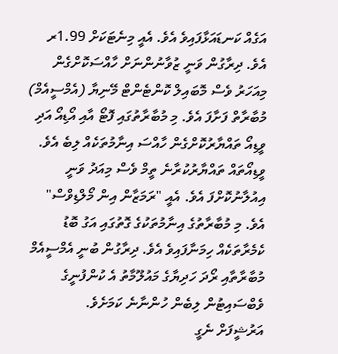އަގެއް ކަނޑައަޅާފައިވެ އެވެ. އެއީ މިނެޓަކަށް 1.99ރ އެވެ. ދިރާގުން ވަނީ ޒުވާނުންނަށް ހާއްސަކޮށްގެން މިއަހަރު ވެސް މޮބައިލް ކޮންޓެންޓް މޭނިޔާ (އެމްސީއެމް) މުބާރާތް ފަށާފަ އެވެ. މި މުބާރާތުގައި ފޮޓޯ އާއި އޯޑިއޯ އަދި ވީޑިއޯ ތައްޔާރުކޮށްގެން ހާއްސަ އިނާމުތަކެއް ލިބެ އެވެ. ވީޑިއޯތައް ތައްޔާރުކުރާނެ ތީމް ވެސް މިއަދު ވަނީ އިއުލާނުކޮށްފަ އެވެ. އެއީ "ރަމަޒާން އިން މޯލްޑިވްސް" އެވެ. މި މުބާރާތުގެ އިނާމުތަކުގެ ގޮތުގައި އަގު ބޮޑު ކެމެރާތަކެއް ހިމަނާފައިވެ އެވެ. ދިރާގުން ބުނީ އެމްސީއެމް މުބާރާތާއި ރޯދަ ހަދިޔާގެ މައުލޫމާތު އެ ކުންފުނީގެ ވެބްސައިޓުން ލިބެން ހުންނާނެ ކަމަށެވެ.
އަރުޝީފަށް ނެގީ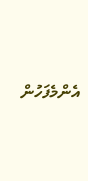އެންމެފަހުން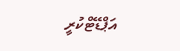އަޕްޑޭޓްކުރީ